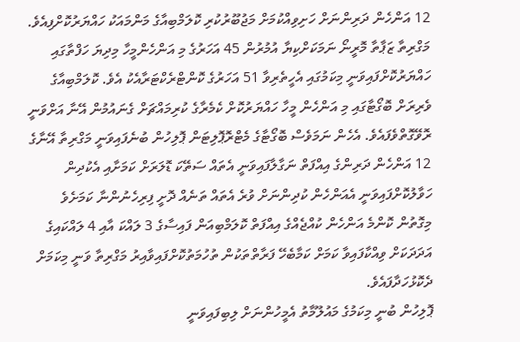12 އަންހެން ދަރިންނަށް ހަށިވިއްކުމަށް މަޖުބޫރުކުރި ކޮލަމްބިއާގެ މަންމައަކު ހައްޔަރުކޮށްފިއެވެ.
މަގްރިތާ ޒަޕާތާ މޮރީނޯ ނަމަކަށްކިޔާ އުމުރުން 45 އަހަރުގެ މި އަންހެންމީހާ މިދިޔަ ހަފްތާގައި ހައްޔަރުކޮށްފައިވަނީ މިކަމުގައި އެހީތެރިވާ 51 އަހަރުގެ ކޮންޓްރެކްޓަރާއެކު އެވެ. ކޮލަމްބިއާގެ ވެރިރަށް ބޮގޯޓާގައި މި އަންހެން މީހާ ހައްޔަރުކޮށް ކެމެރާގެ ކުރިމައްޗަށް ގެނައުމުން އޭނާ އަށްވަނީ ރޮވޭގޮތްވެފައެވެ. އެހެން ނަމަވެސް ބޮގޯޓާގެ މެޓްރޮޕޮލިޓަން ޕޮލިހުން ބުނެފައިވަނީ މަގްރިތާ އޭނާގެ 12 އަންހެން ދަރިންގެ އިއްފަތް ނަގާލާފައިވަނީ އެތައް ސަތޭކަ ޑޮލަރަށް ކަމަށާއި އެކުދިން ހަވާލުކޮށްފައިވަނީ އެއަންހެން ކުދިންނަށް ވުރެ އެތައް ތަނެއް ދޮށީ ފިރިހެނުންނާ ކަމަށެވެ
މިގޮތުން ކޮންމެ އަންހެން ކުއްޖެއްގެ އިއްފަތް ކޮލަމްބިއަން ފައިސާގެ 3 ލައްކަ އާއި 4 ލައްކައިގެ އަދަދަކަށް ވިއްކާފައިވާ ކަމަށް ކަމާބެހޭ ފަރާތްތަކުން ތުހުމަތުކޮށްފައިވާއިރު މަގްރިތާ ވަނީ މިކަމަށް ދެކޮޅުހަދާފައެވެ.
ޕޮލިހުން ބުނީ މިކަމުގެ މައުލޫމާތު އެމީހުންނަށް ލިބިފައިވަނީ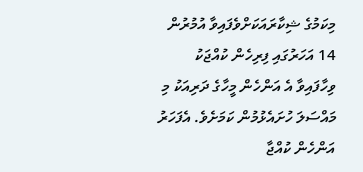މިކަމުގެ ޝިކާރައަކަށްވެފައިވާ އުމުރުން 14 އަހަރުގައި ފިރިހެން ކުއްޖަކު ވިހާފައިވާ އެ އަންހެން މީހާގެ ދަރިއަކު މި މައްސަލަ ހުށައެޅުމުން ކަމަށެވެ. އެފަހަރު އަންހެން ކުއްޖާ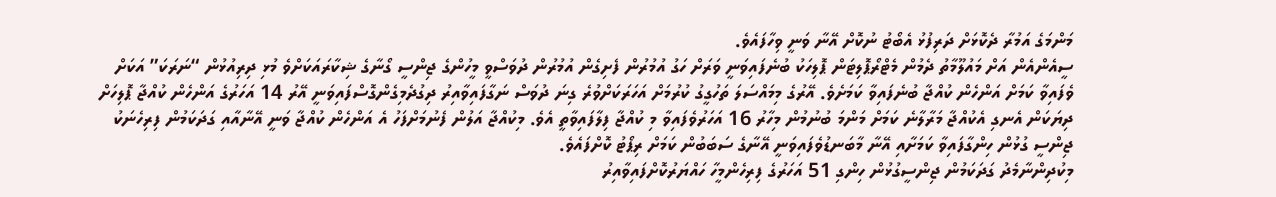މަންމަގެ އަމުރާ ދެކޮޅަށް ދަރިފުޅު އެބޯޓު ނުކޮށް އޭނާ ވަނީ ވިހާފައެވެ.
ސީއެންއެން އަށް މައުލޫމާތު ދެމުން މެޓްރޯޕޮލިޓަން ޕޮލިހަކު ބުނެފައިވަނީ ވަރަށް ހަގު އުމުރުން ފެށިގެން އުމުރުން ދުވަސްވީ މީހުންގެ ޖިންސީ ގޯނާގެ ޝިކާރައަކަށްވެ މުޅި ދިރިއުޅުން “ނަރަކަ” އަކަށް ވެފައިވާ ކަމަށް އަންހެން ކުއްޖާ ބުނެފައިވާ ކަމަށެވެ. އޭރުގެ މިމައްސަލަ ތަހުގީގު ކުރުމަށް އަހަރަކަށްވުރެ ގިނަ ދުވަސް ނަގާފައިވާއިރު ދިގުދެމިގެންގޮސްފައިވަނީ އޭރު 14 އަހަރުގެ އަންހެން ކުއްޖާ ޕޮލިހަށް ދިޔަކަން އެނގި އެކުއްޖާ މަރާލާނެ ކަމަށް މަންމަ ބުނުމުން މިހާރު 16 އަހަރުވެފައިވާ މި ކުއްޖާ ފިލާފައިވާތީ އެވެ. މިކުއްޖާ އަލުން ފެނުމަށްފަހު އެ އަންހެން ކުއްޖާ ވަނީ އޭނާއާއި ގަދަކަމުން ފިރިހެނަކު ޖިންސީ ގުޅުން ހިންގާފައިވާ ކަމަށާއި އޭނާ މާބަނޑުވެފައިވަނީ އޭނާގެ ސަބަބުން ކަމަށް ރިޕޯޓު ކޮށްފައެވެ.
މިކުދިންނާމެދު ގަދަކަމުން ޖިންސީގުޅުން ހިންގި 51 އަހަރުގެ ފިރިހެންމީހާ ހައްޔަރުކޮށްފައިވާއިރު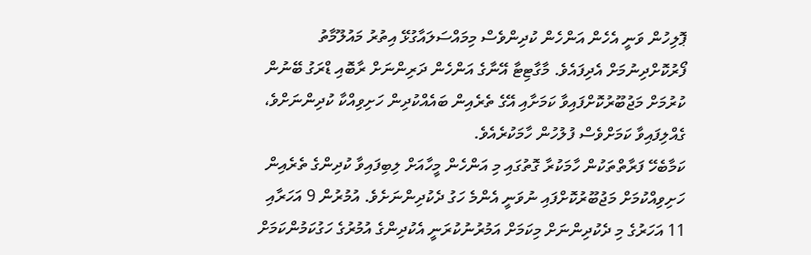ޕޮލިހުން ވަނީ އެހެން އަންހެން ކުދިންވެސް މިމައްސަލައާގުޅޭ އިތުރު މައުލޫމާތު ފޯރުކޮށްދިނުމަށް އެދިފައެވެ. މާގާޓިޓާ އޭނާގެ އަންހެން ދަރިންނަށް ރާބޮއި ޑްރަގު ބޭނުން ކުރުމަށް މަޖުބޫރުކޮށްފައިވާ ކަމަށާއި އޭގެ ތެރެއިން ބައެއްކުދިން ހަށިވިއްކާ ކުދިންނަށްވެ، ގެއްލިފައިވާ ކަމަށްވެސް ފުލުހުން ހާމަކުރެއެވެ.
ކަމާބެހޭ ފަރާތްތަކުން ހާމަކުރާ ގޮތުގައި މި އަންހެން މީހާއަށް ލިބިފައިވާ ކުދިންގެ ތެރެއިން ހަށިވިއްކުމަށް މަޖުބޫރުކޮށްފައި ނުވަނީ އެންމެ ހަގު ދެކުދިންނަށެވެ. އުމުރުން 9 އަހަރާއި 11 އަހަރުގެ މި ދެކުދިންނަށް މިކަމަށް އަމުރުނުކުރަނީ އެކުދިންގެ އުމުރުގެ ހަގުކަމުންކަމަށް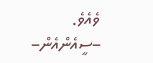ވެއެވެ. –ސީއެންއެން–